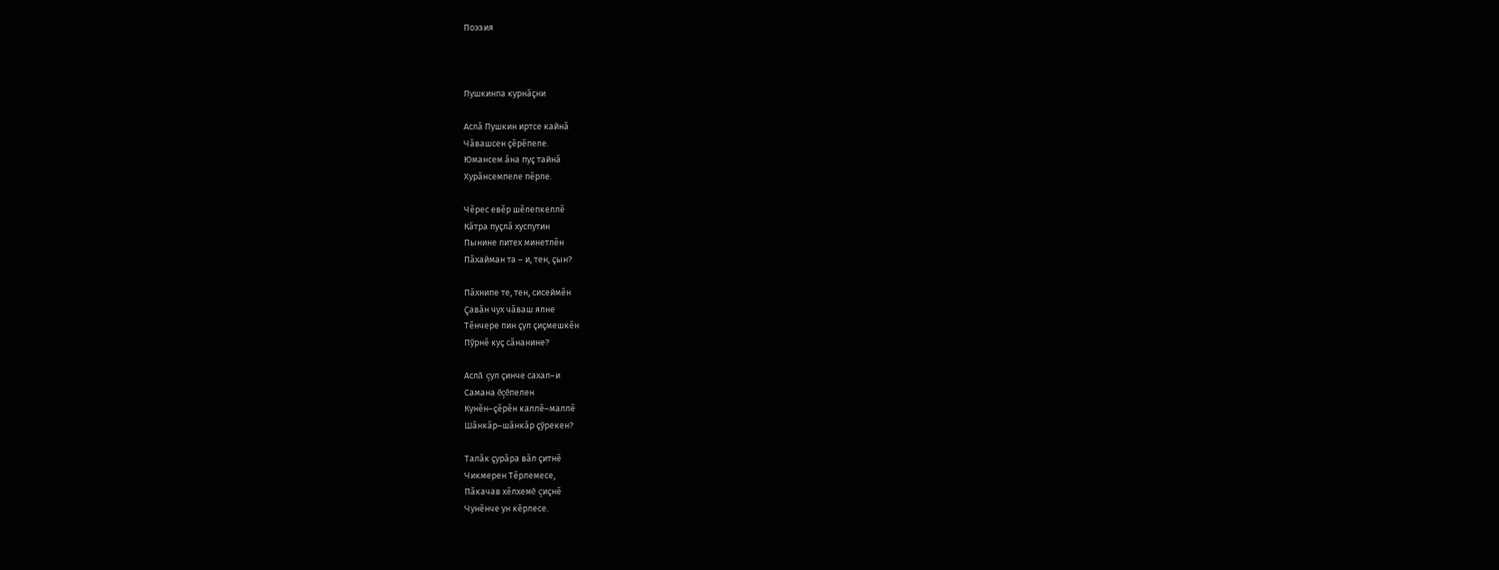Поэзия



Пушкинпа курнăçни

Аслă Пушкин иртсе кайнă
Чăвашсен çĕрĕпеле.
Юмансем ăна пуç тайнă
Хурăнсемпеле пĕрле.

Чĕрес евĕр шĕлепкеллĕ
Кăтра пуçлă хуспутин
Пынине питех минетлĕн
Пăхайман та – и, тен, çын?

Пăхнипе те, тен, сисеймĕн
Çавăн чух чăваш ялне
Тĕнчере пин çул çиçмешкĕн
Пўрнĕ куç сăнанине?

Аслă çул çинче сахал–и
Самана ĕçĕпелен
Кунĕн–çĕрĕн каллĕ–маллĕ
Шăнкăр–шăнкăр çўрекен?

Талăк çурăра вăл çитнĕ
Чикмерен Тĕрлемесе,
Пăкачав хĕлхемĕ çиçнĕ
Чунĕнче ун кĕрлесе.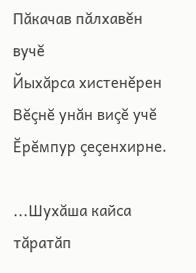Пăкачав пăлхавĕн вучĕ
Йыхăрса хистенĕрен
Вĕçнĕ унăн виçĕ учĕ
Ĕрĕмпур çеçенхирне.

...Шухăша кайса тăратăп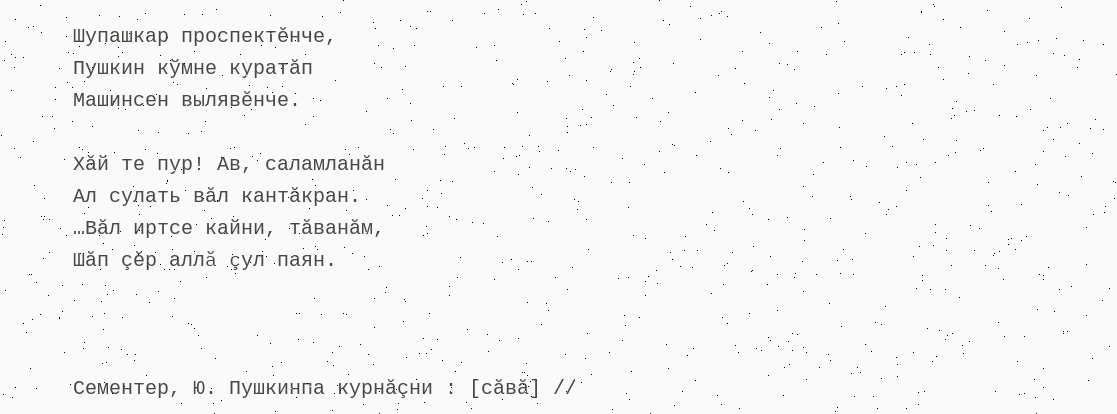Шупашкар проспектĕнче,
Пушкин кўмне куратăп
Машинсен вылявĕнче.

Хăй те пур! Ав, саламланăн
Ал сулать вăл кантăкран.
…Вăл иртсе кайни, тăванăм,
Шăп çĕр аллă çул паян.



Сементер, Ю. Пушкинпа курнăçни : [сăвă] //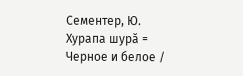Сементер, Ю. Хурапа шурă = Черное и белое /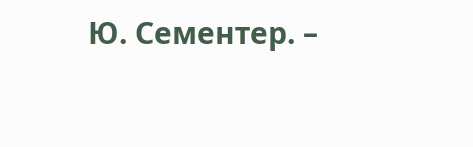Ю. Сементер. –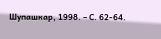Шупашкар, 1998. – С. 62-64.